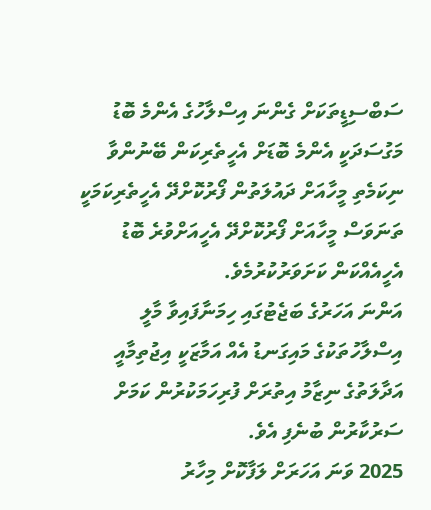ސަބްސިޑީތަކަށް ގެންނަ އިސްލާހުގެ އެންމެ ބޮޑު މަގުސަދަކީ އެންމެ ބޮޑަށް އެހީތެރިކަން ބޭނުންވާ ނިކަމެތި މީހާއަށް ދައުލަތުން ފޯރުކޮށްދޭ އެހީތެރިކަމަކީ ތަނަވަސް މީހާއަށް ފޯރުކޮށްދޭ އެހީއަށްވުރެ ބޮޑު އެހީއެއްކަން ކަށަވަރުކުރުމެވެ.
އަންނަ އަހަރުގެ ބަޖެޓުގައި ހިމަނާފައިވާ މާލީ އިސްލާހުތަކުގެ މައިގަނޑު އެއް އަމާޒަކީ އިޖުތިމާއީ އަދާލަތުގެ ނިޒާމު އިތުރަށް ފުރިހަމަކުރުން ކަމަށް ސަރުކާރުން ބުނެފި އެވެ.
2025 ވަނަ އަހަރަށް ލަފާކޮށް މިހާރު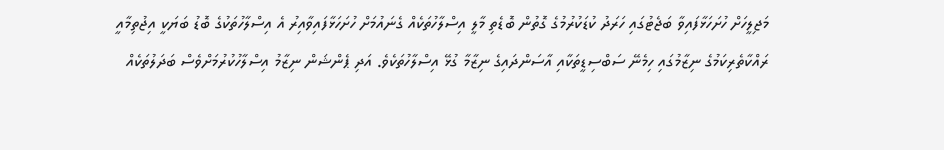މަޖިލީހަށް ހުށަހަޅާފައިވާ ބަޖެޓުގައި ހަރަދު ކުޑަކުރުމުގެ ގޮތުން ބޮޑެތި މާލީ އިސްލާހުތަކެއް ގެނައުމަށް ހުށަހަޅާފައިވާއިރު އެ އިސްލާހުތަކުގެ ބޮޑު ބަޔަކީ އިޖުތިމާއީ ރައްކާތެރިކަމުގެ ނިޒާމުގައި ހިމެނޭ ސަބްސިޑީތަކާއި އާސަންދައިގެ ނިޒާމާ ގުޅޭ އިސްލާހުތަކެވެ. އަދި ޕެންޝަން ނިޒާމު އިސްލާހުކުރުމަށްވެސް ބަދަލުތަކެއް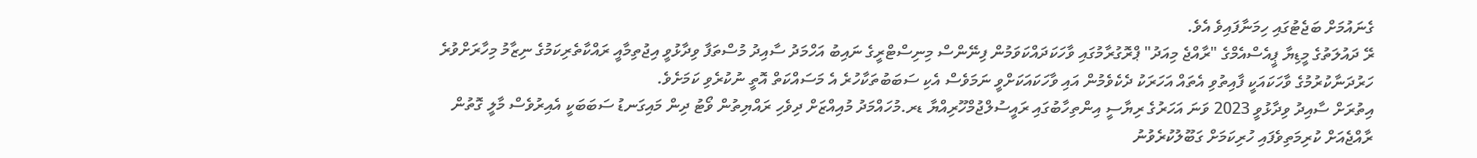ގެނައުމަށް ބަޖެޓުގައި ހިމަނާފައިވެ އެވެ.
ރޭ ދައުލަތުގެ މީޑިޔާ ޕީއެސްއެމްގެ "ރާއްޖެ މިއަދު" ޕްރޮގުރާމުގައި ވާހަކަދައްކަވަމުން ފިނޭންސް މިނިސްޓްރީގެ ނައިބު އަހްމަދު ސާއިދު މުސްތަފާ ވިދާޅުވީ އިޖުތިމާއީ ރައްކާތެރިކަމުގެ ނިޒާމު މިހާރަށްވުރެ ހަރުދަނާކުރުމުގެ ވާހަކައަކީ ފާއިތުވި އެތައް އަހަރަކު ދެކެވެމުން އައި ވާހަކައަކަށްވީ ނަމަވެސް އެކި ސަބަބުތަކާހުރެ އެ މަސައްކަތް އޮތީ ނުކުރެވި ކަމަށެވެ.
އިތުރަށް ސާއިދު ވިދާޅުވީ 2023 ވަނަ އަހަރުގެ ރިޔާސީ އިންތިހާބުގައި ރައީސުލްޖުމްހޫރިއްޔާ ޑރ.މުހައްމަދު މުއިއްޒަށް ދިވެހި ރައްޔިތުން ވޯޓު ދިން މައިގަނޑު ސަބަބަކީ އެއިރުވެސް މާލީ ގޮތުން ރާއްޖެއަށް ކުރިމަތިވެފައި ހުރިކަމަށް ގަބޫލުކުރެވުނު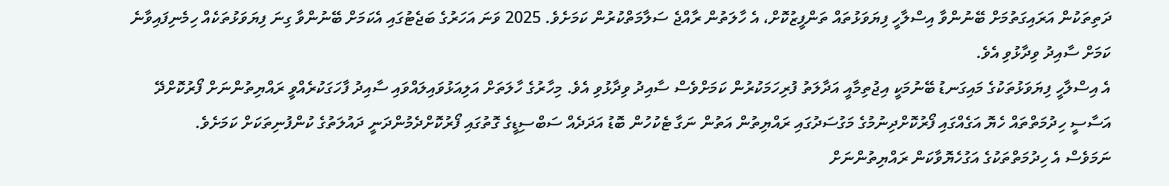ދަތިތަކުން އަރައިގަތުމަށް ބޭނުންވާ އިސްލާހީ ފިޔަވަޅުތައް ތަންފީޒުކޮށް، އެ ހާލަތުން ރާއްޖެ ސަލާމަތްކުރުން ކަމަށެވެ. 2025 ވަނަ އަހަރުގެ ބަޖެޓުގައި އެކަމަށް ބޭނުންވާ ގިނަ ފިޔަވަޅުތަކެއް ހިމެނިފައިވާނެ ކަމަށް ސާއިދު ވިދާޅުވި އެވެ.
އެ އިސްލާހީ ފިޔަވަޅުތަކުގެ މައިގަނޑު ބޭނުމަކީ އިޖުތިމާއީ އަދާލަތު ފުރިހަމަކުރުން ކަމަށްވެސް ސާއިދު ވިދާޅުވި އެވެ. މިހާރުގެ ހާލަތަށް އަލިއަޅުވައިލައްވައި ސާއިދު ފާހަގަކުރެއްވީ ރައްޔިތުންނަށް ފޯރުކޮށްދޭ އަސާސީ ހިދުމަތްތައް ހެޔޮ އަގެއްގައި ފޯރުކޮށްދިނުމުގެ މަގުސަދުގައި ރައްޔިތުން އަތުން ނަގާ ޓެކުހުން ބޮޑު އަދަދެއް ސަބްސިޑީގެ ގޮތުގައި ފޯރުކޮށްދެމުންދަނީ ދައުލަތުގެ ކުންފުނިތަކަށް ކަމަށެވެ.
ނަމަވެސް އެ ހިދުމަތްތަކުގެ އަގުހެޔޮވާކަން ރައްޔިތުންނަށް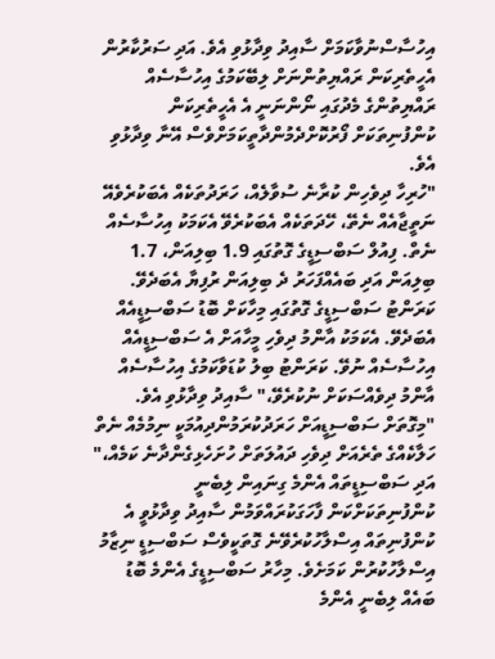އިހުސާސްނުވާކަމަށް ސާއިދު ވިދާޅުވި އެވެ. އަދި ސަރުކާރުން އެހީތެރިކަން ރައްޔިތުންނަށް ލިބޭކަމުގެ އިހުސާސެއް ރައްޔިތުންގެ މެދުގައި ނޯންނަނީ އެ އެހީތެރިކަން ކުންފުނިތަކަށް ފޯރުކޮށްދެމުންދާތީކަމަށްވެސް އޭނާ ވިދާޅުވި އެވެ.
"ހުރިހާ ދިވެހިން ކުރާނެ ސުވާލެއް، ހަރަދުތަކެއް އެބަކުރެވެއޭ ނަތީޖާއެއް ނެތޭ، ހޭދަތަކެއް އެބަކުރެވޭ އެކަމަކު އިހުސާސެއް ނެތް. ފިއުލް ސަބްސިޑީގެ ގޮތުގައި 1.9 ބިލިއަން، 1.7 ބިލިއަން އަދި ބައެއްފަހަރު ދެ ބިލިއަން ރުފިޔާ އެބަދެވޭ. ކަރަންޓު ސަބްސިޑީގެ ގޮތުގައި މިހާކަށް ބޮޑު ސަބްސިޑީއެއް އެބަދެވޭ. އެކަމަކު އާންމު ދިވެހި މީހާއަށް އެ ސަބްސިޑީއެއް އިހުސާސެއް ނުވޭ. ކަރަންޓު ބިލު ކުޑަވާކަމުގެ އިހުސާސެއް އާންމު ދިވެއްސަކަށް ނުކުރެވޭ،" ސާއިދު ވިދާޅުވި އެވެ.
"މިގޮތަށް ސަބްސިޑީއަށް ހަރަދުކުރަމުންދިއުމަކީ ނިމުމެއް ނެތް ހަލާކެއްގެ ތެރެއަށް ދިވެހި ދައުލަތަށް ހުށަހެޅިގެންދާނެ ކަމެއް،"
އަދި ސަބްސިޑީތައް އެންމެ ގިނައިން ލިބެނީ ކުންފުނިތަކަށްކަން ފާހަގަކުރައްވަމުން ސާއިދު ވިދާޅުވީ އެ ކުންފުނިތައް އިސްލާހުކުރެވޭނެ ގޮތަކީވެސް ސަބްސިޑީ ނިޒާމު އިސްލާހުކުރުން ކަމަށެވެ. މިހާރު ސަބްސިޑީގެ އެންމެ ބޮޑު ބައެއް ލިބެނީ އެންމެ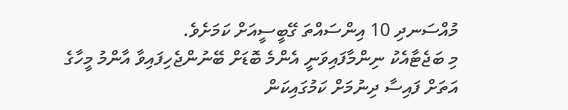މުއްސަނދި 10 އިންސައްތަ ގޭބީސީއަށް ކަމަށެވެ.
މި ބަޖެޓާއެކު ނިންމާފައިވަނީ އެންމެ ބޮޑަށް ބޭނުންޖެހިފައިވާ އާންމު މީހާގެ އަތަށް ފައިސާ ދިނުމަށް ކަމުގައިކަން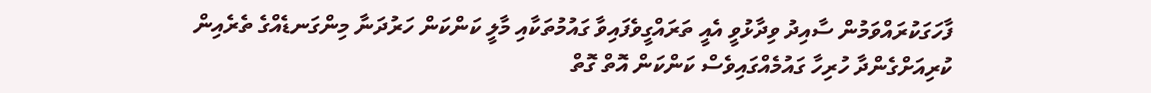ފާހަގަކުރައްވަމުން ސާއިދު ވިދާޅުވީ އެއީ ތަރައްގީވެފައިވާ ގައުމުތަކާއި މާލީ ކަންކަން ހަރުދަނާ މިންގަނޑެއްގެ ތެރެއިން ކުރިއަށްގެންދާ ހުރިހާ ގައުމެއްގައިވެސް ކަންކަން އޮތް ގޮތް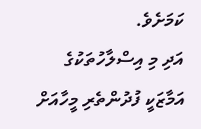ކަމަށެވެ.
އަދި މި އިސްލާހުތަކުގެ އަމާޒަކީ ފުދުންތެރި މީހާއަށް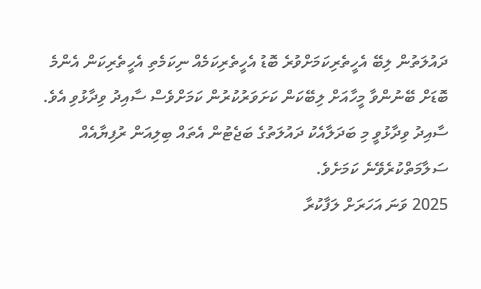ދައުލަތުން ލިބޭ އެހީތެރިކަމަށްވުރެ ބޮޑު އެހީތެރިކަމެއް ނިކަމެތި އެހީތެރިކަން އެންމެ ބޮޑަށް ބޭނުންވާ މީހާއަށް ލިބޭކަން ކަށަވަރުކުރުން ކަމަށްވެސް ސާއިދު ވިދާޅުވި އެވެ. ސާއިދު ވިދާޅުވީ މި ބަދަލާއެކު ދައުލަތުގެ ބަޖެޓުން އެތައް ބިލިއަން ރުފިޔާއެއް ސަލާމަތްކުރެވޭނެ ކަމަށެވެ.
2025 ވަނަ އަހަރަށް ލަފާކުރާ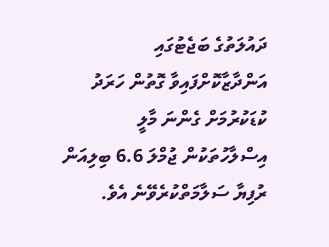ދައުލަތުގެ ބަޖެޓުގައި އަންދާޒާކޮށްފައިވާ ގޮތުން ހަރަދު ކުޑަކުރުމަށް ގެންނަ މާލީ އިސްލާހުތަކުން ޖުމްލަ 6.6 ބިލިއަން ރުފިޔާ ސަލާމަތްކުރެވޭނެ އެވެ.